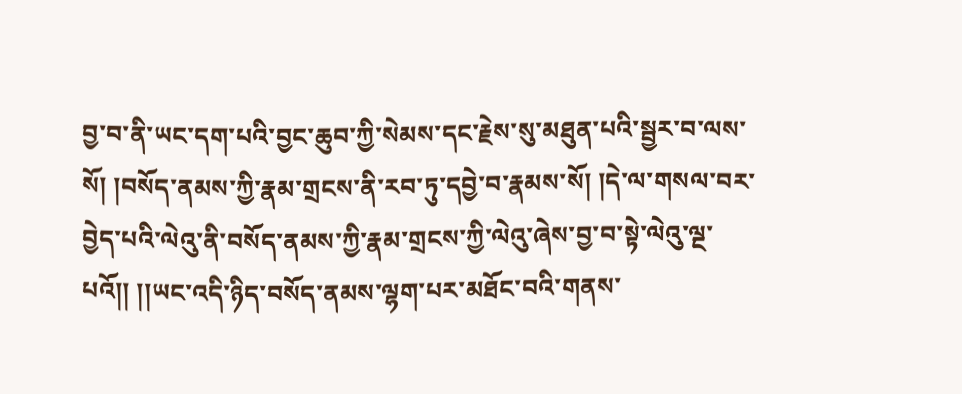བྱ་བ་ནི་ཡང་དག་པའི་བྱང་ཆུབ་ཀྱི་སེམས་དང་རྗེས་སུ་མཐུན་པའི་སྦྱར་བ་ལས་སོ། །བསོད་ནམས་ཀྱི་རྣམ་གྲངས་ནི་རབ་ཏུ་དབྱེ་བ་རྣམས་སོ། །དེ་ལ་གསལ་བར་བྱེད་པའི་ལེའུ་ནི་བསོད་ནམས་ཀྱི་རྣམ་གྲངས་ཀྱི་ལེའུ་ཞེས་བྱ་བ་སྟེ་ལེའུ་ལྔ་པའོ།། །།ཡང་འདི་ཉིད་བསོད་ནམས་ལྷག་པར་མཐོང་བའི་གནས་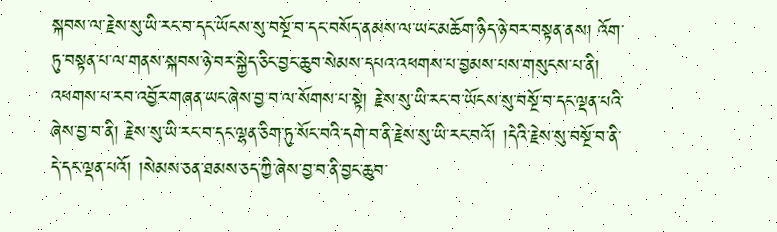སྐབས་ལ་རྗེས་སུ་ཡི་རང་བ་དང་ཡོངས་སུ་བསྔོ་བ་དང་བསོད་ནམས་ལ་ཡང་མཆོག་ཉིད་ཉེ་བར་བསྟན་ནས། འོག་ཏུ་བསྟན་པ་ལ་གནས་སྐབས་ཉེ་བར་སྐྱེད་ཅིང་བྱང་ཆུབ་སེམས་དཔའ་འཕགས་པ་བྱམས་པས་གསུངས་པ་ནི། འཕགས་པ་རབ་འབྱོར་གཞན་ཡང་ཞེས་བྱ་བ་ལ་སོགས་པ་སྟེ། རྗེས་སུ་ཡི་རང་བ་ཡོངས་སུ་བསྔོ་བ་དང་ལྡན་པའི་ཞེས་བྱ་བ་ནི། རྗེས་སུ་ཡི་རང་བ་དང་ལྷན་ཅིག་ཏུ་སོང་བའི་དགེ་བ་ནི་རྗེས་སུ་ཡི་རང་བའོ། །དེའི་རྗེས་སུ་བསྔོ་བ་ནི་དེ་དང་ལྡན་པའོ། །སེམས་ཅན་ཐམས་ཅད་ཀྱི་ཞེས་བྱ་བ་ནི་བྱང་ཆུབ་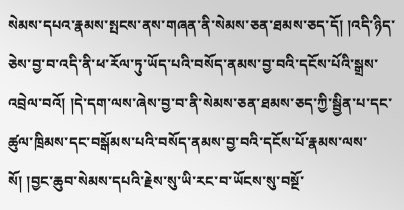སེམས་དཔའ་རྣམས་སྤངས་ནས་གཞན་ནི་སེམས་ཅན་ཐམས་ཅད་དོ། །འདི་ཉིད་ཅེས་བྱ་བ་འདི་ནི་ཕ་རོལ་ཏུ་ཡོད་པའི་བསོད་ནམས་བྱ་བའི་དངོས་པོའི་སྒྲས་འབྲེལ་བའོ། །དེ་དག་ལས་ཞེས་བྱ་བ་ནི་སེམས་ཅན་ཐམས་ཅད་ཀྱི་སྦྱིན་པ་དང་ཚུལ་ཁྲིམས་དང་བསྒོམས་པའི་བསོད་ནམས་བྱ་བའི་དངོས་པོ་རྣམས་ལས་སོ། །བྱང་ཆུབ་སེམས་དཔའི་རྗེས་སུ་ཡི་རང་བ་ཡོངས་སུ་བསྔོ་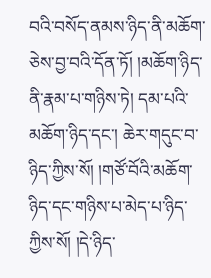བའི་བསོད་ནམས་ཉིད་ནི་མཆོག་ཅེས་བྱ་བའི་དོན་ཏོ། །མཆོག་ཉིད་ནི་རྣམ་པ་གཉིས་ཏེ། དམ་པའི་མཆོག་ཉིད་དང་། ཆེར་གདུང་བ་ཉིད་ཀྱིས་སོ། །གཙོ་བོའི་མཆོག་ཉིད་དང་གཉིས་པ་མེད་པ་ཉིད་ཀྱིས་སོ། །དེ་ཉིད་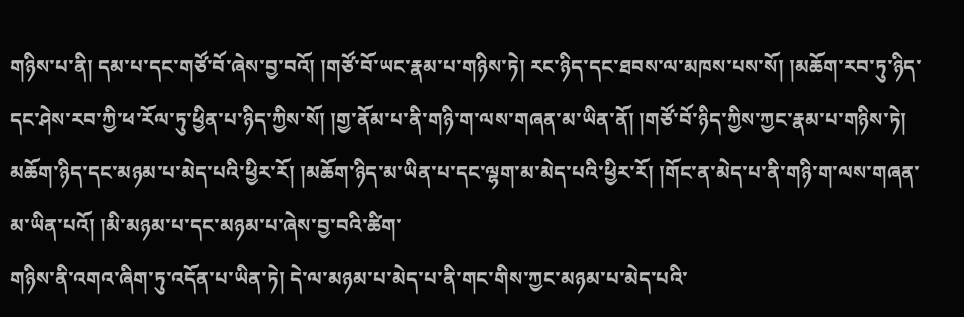གཉིས་པ་ནི། དམ་པ་དང་གཙོ་བོ་ཞེས་བྱ་བའོ། །གཙོ་བོ་ཡང་རྣམ་པ་གཉིས་ཏེ། རང་ཉིད་དང་ཐབས་ལ་མཁས་པས་སོ། །མཆོག་རབ་ཏུ་ཉིད་དང་ཤེས་རབ་ཀྱི་ཕ་རོལ་ཏུ་ཕྱིན་པ་ཉིད་ཀྱིས་སོ། །གྱ་ནོམ་པ་ནི་གཉི་ག་ལས་གཞན་མ་ཡིན་ནོ། །གཙོ་བོ་ཉིད་ཀྱིས་ཀྱང་རྣམ་པ་གཉིས་ཏེ། མཆོག་ཉིད་དང་མཉམ་པ་མེད་པའི་ཕྱིར་རོ། །མཆོག་ཉིད་མ་ཡིན་པ་དང་ལྷག་མ་མེད་པའི་ཕྱིར་རོ། །གོང་ན་མེད་པ་ནི་གཉི་ག་ལས་གཞན་མ་ཡིན་པའོ། །མི་མཉམ་པ་དང་མཉམ་པ་ཞེས་བྱ་བའི་ཚིག་
གཉིས་ནི་འགའ་ཞིག་ཏུ་འདོན་པ་ཡིན་ཏེ། དེ་ལ་མཉམ་པ་མེད་པ་ནི་གང་གིས་ཀྱང་མཉམ་པ་མེད་པའི་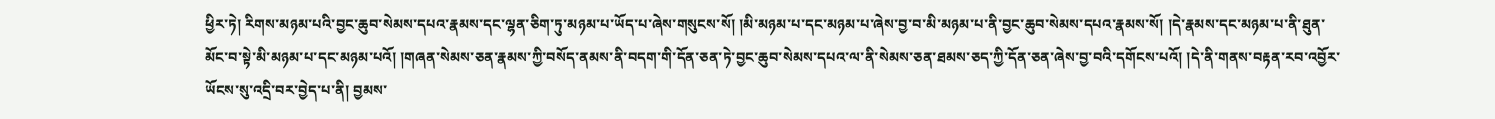ཕྱིར་ཏེ། རིགས་མཉམ་པའི་བྱང་ཆུབ་སེམས་དཔའ་རྣམས་དང་ལྷན་ཅིག་ཏུ་མཉམ་པ་ཡོད་པ་ཞེས་གསུངས་སོ། །མི་མཉམ་པ་དང་མཉམ་པ་ཞེས་བྱ་བ་མི་མཉམ་པ་ནི་བྱང་ཆུབ་སེམས་དཔའ་རྣམས་སོ། །དེ་རྣམས་དང་མཉམ་པ་ནི་ཐུན་མོང་བ་སྟེ་མི་མཉམ་པ་དང་མཉམ་པའོ། །གཞན་སེམས་ཅན་རྣམས་ཀྱི་བསོད་ནམས་ནི་བདག་གི་དོན་ཅན་ཏེ་བྱང་ཆུབ་སེམས་དཔའ་ལ་ནི་སེམས་ཅན་ཐམས་ཅད་ཀྱི་དོན་ཅན་ཞེས་བྱ་བའི་དགོངས་པའོ། །དེ་ནི་གནས་བརྟན་རབ་འབྱོར་ཡོངས་སུ་འདྲི་བར་བྱེད་པ་ནི། བྱམས་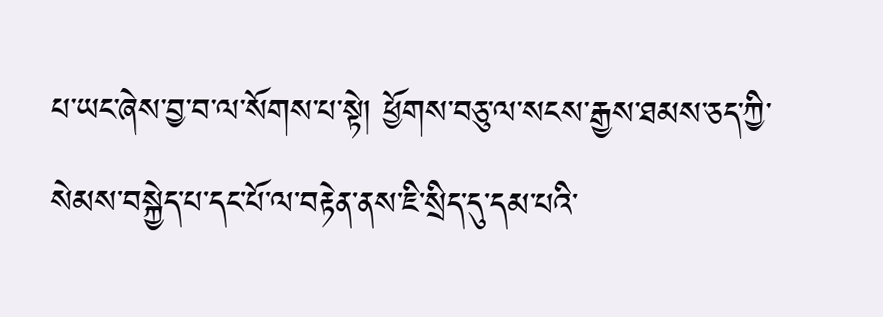པ་ཡང་ཞེས་བྱ་བ་ལ་སོགས་པ་སྟེ། ཕྱོགས་བཅུ་ལ་སངས་རྒྱས་ཐམས་ཅད་ཀྱི་སེམས་བསྐྱེད་པ་དང་པོ་ལ་བརྟེན་ནས་ཇི་སྲིད་དུ་དམ་པའི་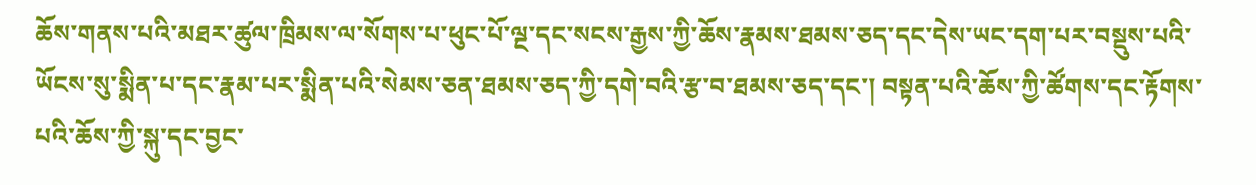ཆོས་གནས་པའི་མཐར་ཚུལ་ཁྲིམས་ལ་སོགས་པ་ཕུང་པོ་ལྔ་དང་སངས་རྒྱས་ཀྱི་ཆོས་རྣམས་ཐམས་ཅད་དང་དེས་ཡང་དག་པར་བསྡུས་པའི་ཡོངས་སུ་སྨིན་པ་དང་རྣམ་པར་སྨིན་པའི་སེམས་ཅན་ཐམས་ཅད་ཀྱི་དགེ་བའི་རྩ་བ་ཐམས་ཅད་དང་། བསྟན་པའི་ཆོས་ཀྱི་ཚོགས་དང་རྟོགས་པའི་ཆོས་ཀྱི་སྐུ་དང་བྱང་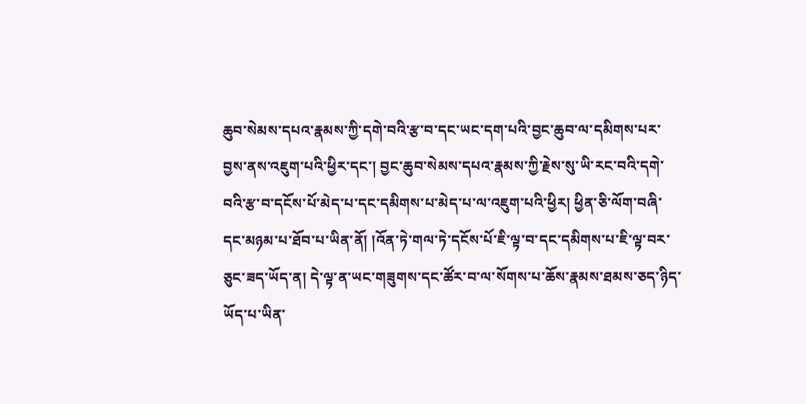ཆུབ་སེམས་དཔའ་རྣམས་ཀྱི་དགེ་བའི་རྩ་བ་དང་ཡང་དག་པའི་བྱང་ཆུབ་ལ་དམིགས་པར་བྱས་ནས་འཇུག་པའི་ཕྱིར་དང་། བྱང་ཆུབ་སེམས་དཔའ་རྣམས་ཀྱི་རྗེས་སུ་ཡི་རང་བའི་དགེ་བའི་རྩ་བ་དངོས་པོ་མེད་པ་དང་དམིགས་པ་མེད་པ་ལ་འཇུག་པའི་ཕྱིར། ཕྱིན་ཅི་ལོག་བཞི་དང་མཉམ་པ་ཐོབ་པ་ཡིན་ནོ། །འོན་ཏེ་གལ་ཏེ་དངོས་པོ་ཇི་ལྟ་བ་དང་དམིགས་པ་ཇི་ལྟ་བར་ཅུང་ཟད་ཡོད་ན། དེ་ལྟ་ན་ཡང་གཟུགས་དང་ཚོར་བ་ལ་སོགས་པ་ཆོས་རྣམས་ཐམས་ཅད་ཉིད་ཡོད་པ་ཡིན་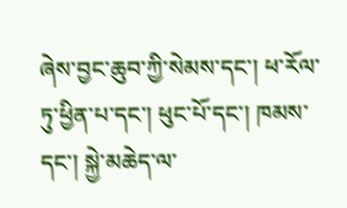ཞེས་བྱང་ཆུབ་ཀྱི་སེམས་དང་། ཕ་རོལ་ཏུ་ཕྱིན་པ་དང་། ཕུང་པོ་དང་། ཁམས་དང་། སྐྱེ་མཆེད་ལ་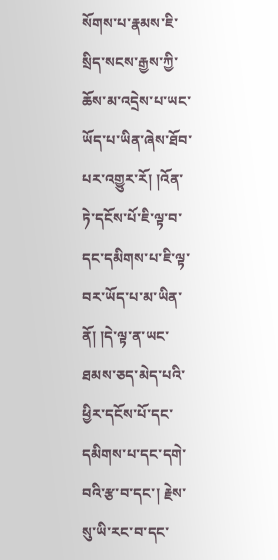སོགས་པ་རྣམས་ཇི་སྲིད་སངས་རྒྱས་ཀྱི་ཆོས་མ་འདྲེས་པ་ཡང་ཡོད་པ་ཡིན་ཞེས་ཐོབ་པར་འགྱུར་རོ། །འོན་ཏེ་དངོས་པོ་ཇི་ལྟ་བ་དང་དམིགས་པ་ཇི་ལྟ་བར་ཡོད་པ་མ་ཡིན་ནོ། །དེ་ལྟ་ན་ཡང་ཐམས་ཅད་མེད་པའི་ཕྱིར་དངོས་པོ་དང་དམིགས་པ་དང་དགེ་བའི་རྩ་བ་དང་། རྗེས་སུ་ཡི་རང་བ་དང་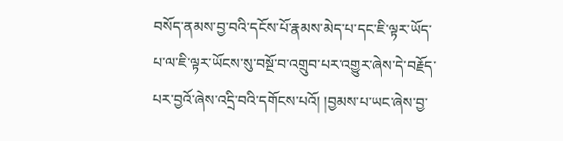བསོད་ནམས་བྱ་བའི་དངོས་པོ་རྣམས་མེད་པ་དང་ཇི་ལྟར་ཡོད་པ་ལ་ཇི་ལྟར་ཡོངས་སུ་བསྔོ་བ་འགྲུབ་པར་འགྱུར་ཞེས་དེ་བརྗོད་པར་བྱའོ་ཞེས་འདྲི་བའི་དགོངས་པའོ། །བྱམས་པ་ཡང་ཞེས་བྱ་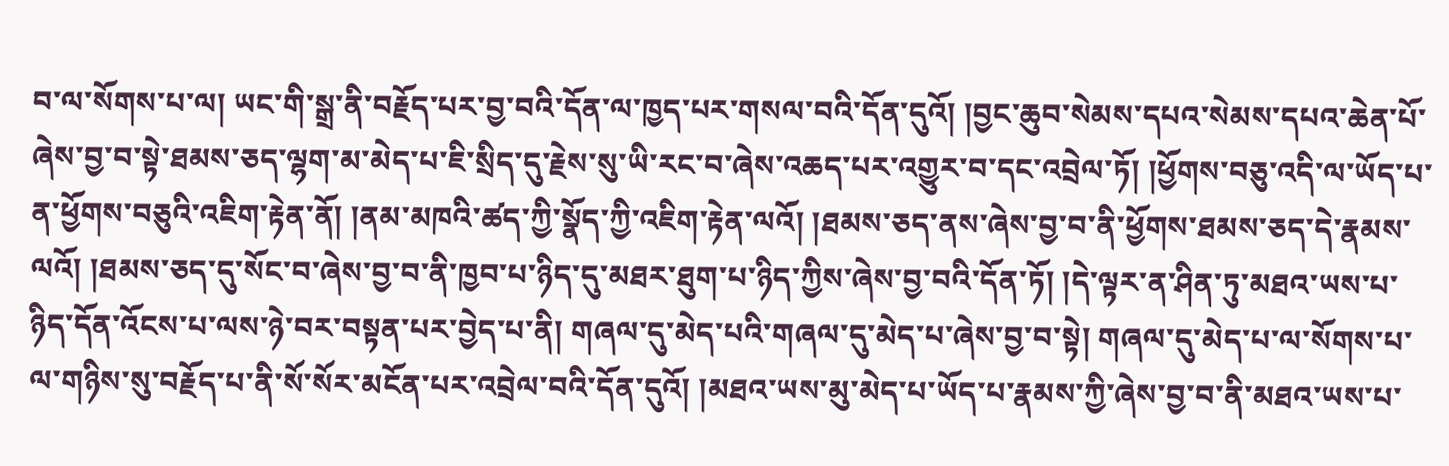བ་ལ་སོགས་པ་ལ། ཡང་གི་སྒྲ་ནི་བརྗོད་པར་བྱ་བའི་དོན་ལ་ཁྱད་པར་གསལ་བའི་དོན་དུའོ། །བྱང་ཆུབ་སེམས་དཔའ་སེམས་དཔའ་ཆེན་པོ་ཞེས་བྱ་བ་སྟེ་ཐམས་ཅད་ལྷག་མ་མེད་པ་ཇི་སྲིད་དུ་རྗེས་སུ་ཡི་རང་བ་ཞེས་འཆད་པར་འགྱུར་བ་དང་འབྲེལ་ཏོ། །ཕྱོགས་བཅུ་འདི་ལ་ཡོད་པ་ན་ཕྱོགས་བཅུའི་འཇིག་རྟེན་ནོ། །ནམ་མཁའི་ཚད་ཀྱི་སྣོད་ཀྱི་འཇིག་རྟེན་ལའོ། །ཐམས་ཅད་ནས་ཞེས་བྱ་བ་ནི་ཕྱོགས་ཐམས་ཅད་དེ་རྣམས་ལའོ། །ཐམས་ཅད་དུ་སོང་བ་ཞེས་བྱ་བ་ནི་ཁྱབ་པ་ཉིད་དུ་མཐར་ཐུག་པ་ཉིད་ཀྱིས་ཞེས་བྱ་བའི་དོན་ཏོ། །དེ་ལྟར་ན་ཤིན་ཏུ་མཐའ་ཡས་པ་ཉིད་དོན་འོངས་པ་ལས་ཉེ་བར་བསྟན་པར་བྱེད་པ་ནི། གཞལ་དུ་མེད་པའི་གཞལ་དུ་མེད་པ་ཞེས་བྱ་བ་སྟེ། གཞལ་དུ་མེད་པ་ལ་སོགས་པ་ལ་གཉིས་སུ་བརྗོད་པ་ནི་སོ་སོར་མངོན་པར་འབྲེལ་བའི་དོན་དུའོ། །མཐའ་ཡས་མུ་མེད་པ་ཡོད་པ་རྣམས་ཀྱི་ཞེས་བྱ་བ་ནི་མཐའ་ཡས་པ་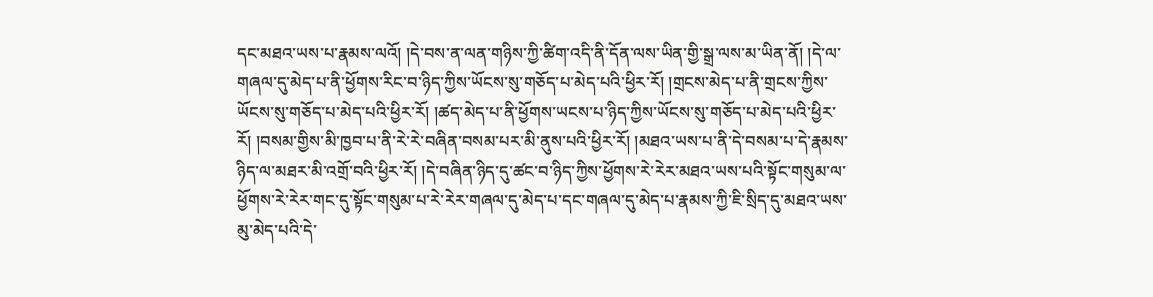དང་མཐའ་ཡས་པ་རྣམས་ལའོ། །དེ་བས་ན་ལན་གཉིས་ཀྱི་ཚིག་འདི་ནི་དོན་ལས་ཡིན་གྱི་སྒྲ་ལས་མ་ཡིན་ནོ། །དེ་ལ་གཞལ་དུ་མེད་པ་ནི་ཕྱོགས་རིང་བ་ཉིད་ཀྱིས་ཡོངས་སུ་གཅོད་པ་མེད་པའི་ཕྱིར་རོ། །གྲངས་མེད་པ་ནི་གྲངས་ཀྱིས་ཡོངས་སུ་གཅོད་པ་མེད་པའི་ཕྱིར་རོ། །ཚད་མེད་པ་ནི་ཕྱོགས་ཡངས་པ་ཉིད་ཀྱིས་ཡོངས་སུ་གཅོད་པ་མེད་པའི་ཕྱིར་རོ། །བསམ་གྱིས་མི་ཁྱབ་པ་ནི་རེ་རེ་བཞིན་བསམ་པར་མི་ནུས་པའི་ཕྱིར་རོ། །མཐའ་ཡས་པ་ནི་དེ་བསམ་པ་དེ་རྣམས་ཉིད་ལ་མཐར་མི་འགྲོ་བའི་ཕྱིར་རོ། །དེ་བཞིན་ཉིད་དུ་ཚང་བ་ཉིད་ཀྱིས་ཕྱོགས་རེ་རེར་མཐའ་ཡས་པའི་སྟོང་གསུམ་ལ་ཕྱོགས་རེ་རེར་གང་དུ་སྟོང་གསུམ་པ་རེ་རེར་གཞལ་དུ་མེད་པ་དང་གཞལ་དུ་མེད་པ་རྣམས་ཀྱི་ཇི་སྲིད་དུ་མཐའ་ཡས་མུ་མེད་པའི་དེ་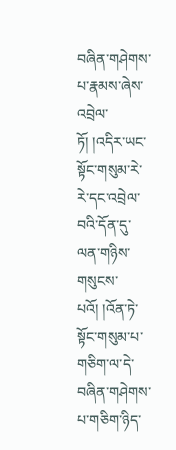བཞིན་གཤེགས་པ་རྣམས་ཞེས་འབྲེལ་ཏོ། །འདིར་ཡང་སྟོང་གསུམ་རེ་རེ་དང་འབྲེལ་བའི་དོན་དུ་ལན་གཉིས་གསུངས་པའོ། །འོན་ཏེ་སྟོང་གསུམ་པ་གཅིག་ལ་དེ་བཞིན་གཤེགས་པ་གཅིག་ཉིད་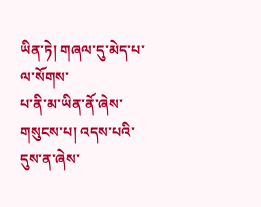ཡིན་ཏེ། གཞལ་དུ་མེད་པ་ལ་སོགས་
པ་ནི་མ་ཡིན་ནོ་ཞེས་གསུངས་པ། འདས་པའི་དུས་ན་ཞེས་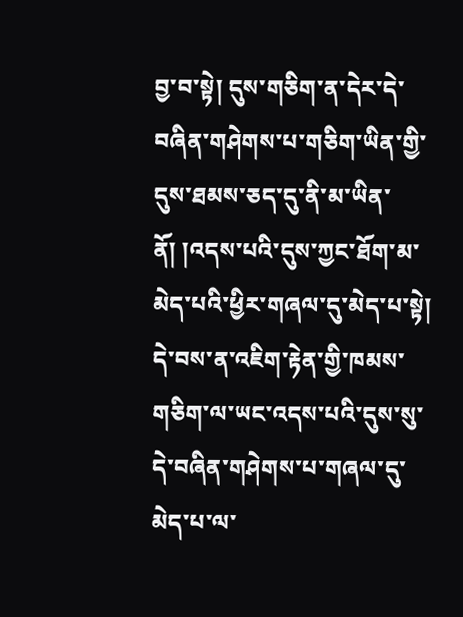བྱ་བ་སྟེ། དུས་གཅིག་ན་དེར་དེ་བཞིན་གཤེགས་པ་གཅིག་ཡིན་གྱི་དུས་ཐམས་ཅད་དུ་ནི་མ་ཡིན་ནོ། །འདས་པའི་དུས་ཀྱང་ཐོག་མ་མེད་པའི་ཕྱིར་གཞལ་དུ་མེད་པ་སྟེ། དེ་བས་ན་འཇིག་རྟེན་གྱི་ཁམས་གཅིག་ལ་ཡང་འདས་པའི་དུས་སུ་དེ་བཞིན་གཤེགས་པ་གཞལ་དུ་མེད་པ་ལ་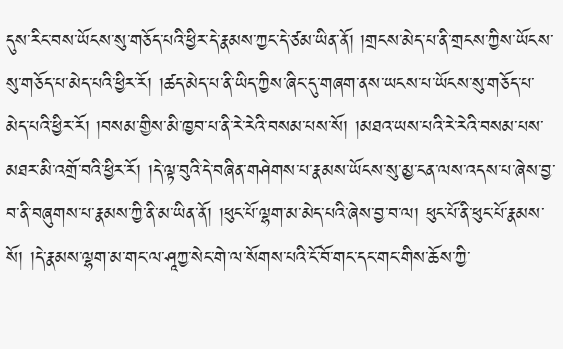དུས་རིང་བས་ཡོངས་སུ་གཅོད་པའི་ཕྱིར་དེ་རྣམས་ཀྱང་དེ་ཙམ་ཡིན་ནོ། །གྲངས་མེད་པ་ནི་གྲངས་ཀྱིས་ཡོངས་སུ་གཅོད་པ་མེད་པའི་ཕྱིར་རོ། །ཚད་མེད་པ་ནི་ཡིད་ཀྱིས་ཞིང་དུ་གཞག་ནས་ཡངས་པ་ཡོངས་སུ་གཅོད་པ་མེད་པའི་ཕྱིར་རོ། །བསམ་གྱིས་མི་ཁྱབ་པ་ནི་རེ་རེའི་བསམ་པས་སོ། །མཐའ་ཡས་པའི་རེ་རེའི་བསམ་པས་མཐར་མི་འགྲོ་བའི་ཕྱིར་རོ། །དེ་ལྟ་བུའི་དེ་བཞིན་གཤེགས་པ་རྣམས་ཡོངས་སུ་མྱ་ངན་ལས་འདས་པ་ཞེས་བྱ་བ་ནི་བཞུགས་པ་རྣམས་ཀྱི་ནི་མ་ཡིན་ནོ། །ཕུང་པོ་ལྷག་མ་མེད་པའི་ཞེས་བྱ་བ་ལ། ཕུང་པོ་ནི་ཕུང་པོ་རྣམས་སོ། །དེ་རྣམས་ལྷག་མ་གང་ལ་ཤཱཀྱ་སེང་གེ་ལ་སོགས་པའི་ངོ་བོ་གང་དང་གང་གིས་ཆོས་ཀྱི་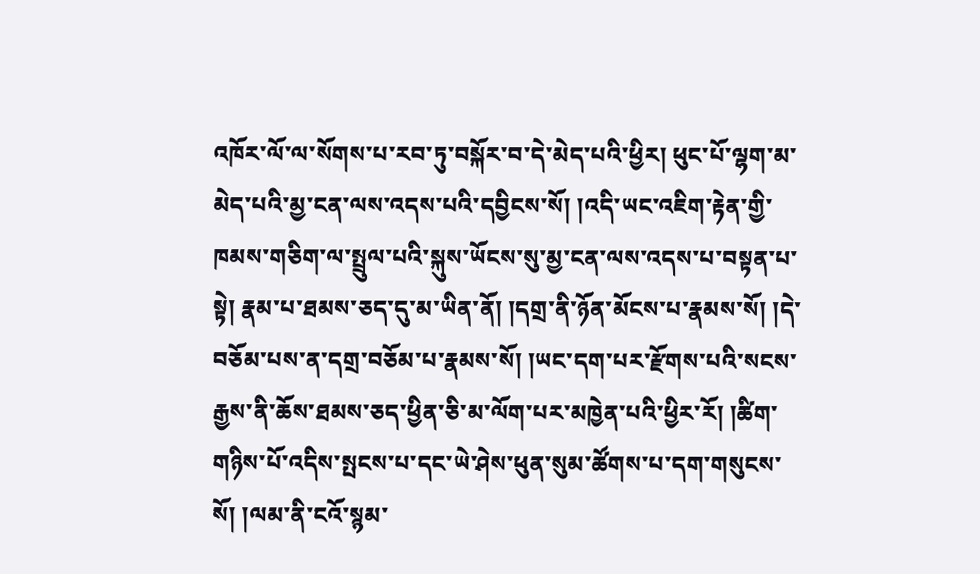འཁོར་ལོ་ལ་སོགས་པ་རབ་ཏུ་བསྐོར་བ་དེ་མེད་པའི་ཕྱིར། ཕུང་པོ་ལྷག་མ་མེད་པའི་མྱ་ངན་ལས་འདས་པའི་དབྱིངས་སོ། །འདི་ཡང་འཇིག་རྟེན་གྱི་ཁམས་གཅིག་ལ་སྤྲུལ་པའི་སྐུས་ཡོངས་སུ་མྱ་ངན་ལས་འདས་པ་བསྟན་པ་སྟེ། རྣམ་པ་ཐམས་ཅད་དུ་མ་ཡིན་ནོ། །དགྲ་ནི་ཉོན་མོངས་པ་རྣམས་སོ། །དེ་བཅོམ་པས་ན་དགྲ་བཅོམ་པ་རྣམས་སོ། །ཡང་དག་པར་རྫོགས་པའི་སངས་རྒྱས་ནི་ཆོས་ཐམས་ཅད་ཕྱིན་ཅི་མ་ལོག་པར་མཁྱེན་པའི་ཕྱིར་རོ། །ཚིག་གཉིས་པོ་འདིས་སྤངས་པ་དང་ཡེ་ཤེས་ཕུན་སུམ་ཚོགས་པ་དག་གསུངས་སོ། །ལམ་ནི་ངའོ་སྙམ་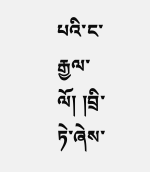པའི་ང་རྒྱལ་ལོ། །བྲི་ཏེ་ཞེས་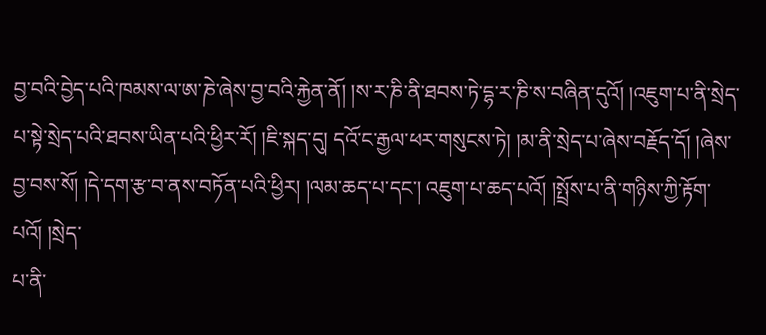བྱ་བའི་བྱེད་པའི་ཁམས་ལ་ཨ་ཎེ་ཞེས་བྱ་བའི་རྐྱེན་ནོ། །ས་ར་ཎི་ནི་ཐབས་ཏེ་དྷ་ར་ཎི་ས་བཞིན་དུའོ། །འཇུག་པ་ནི་སྲེད་པ་སྟེ་སྲེད་པའི་ཐབས་ཡིན་པའི་ཕྱིར་རོ། །ཇི་སྐད་དུ། དའོ་ང་རྒྱལ་ཕར་གསུངས་ཏེ། །མ་ནི་སྲེད་པ་ཞེས་བརྗོད་དོ། །ཞེས་བྱ་བས་སོ། །དེ་དག་རྩ་བ་ནས་བཏོན་པའི་ཕྱིར། །ལམ་ཆད་པ་དང་། འཇུག་པ་ཆད་པའོ། །སྤྲོས་པ་ནི་གཉིས་ཀྱི་རྟོག་པའོ། །སྲེད་
པ་ནི་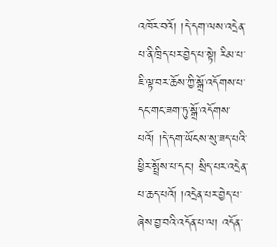འཁོར་བའོ། །དེ་དག་ལས་འདྲེན་པ་ནི་ཁྲིད་པར་བྱེད་པ་སྟེ། རིམ་པ་ཇི་ལྟ་བར་ཆོས་ཀྱི་སྒྲོ་འདོགས་པ་དང་གང་ཟག་ཏུ་སྒྲོ་འདོགས་པའོ། །དེ་དག་ཡོངས་སུ་ཟད་པའི་ཕྱིར་སྤྲོས་པ་དང་། སྲིད་པར་འདྲེན་པ་ཆད་པའོ། །འདྲེན་པར་བྱེད་པ་ཞེས་བྱ་བའི་འདོན་པ་ལ། འདོན་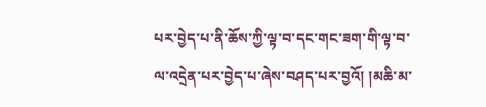པར་བྱེད་པ་ནི་ཆོས་ཀྱི་ལྟ་བ་དང་གང་ཟག་གི་ལྟ་བ་ལ་འདྲེན་པར་བྱེད་པ་ཞེས་བཤད་པར་བྱའོ། །མཆི་མ་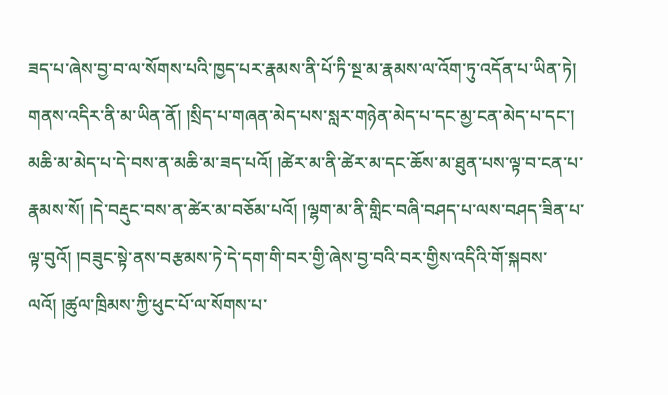ཟད་པ་ཞེས་བྱ་བ་ལ་སོགས་པའི་ཁྱད་པར་རྣམས་ནི་པོ་ཏི་སྔ་མ་རྣམས་ལ་འོག་ཏུ་འདོན་པ་ཡིན་ཏེ། གནས་འདིར་ནི་མ་ཡིན་ནོ། །སྲིད་པ་གཞན་མེད་པས་སླར་གཉེན་མེད་པ་དང་མྱ་ངན་མེད་པ་དང་། མཆི་མ་མེད་པ་དེ་བས་ན་མཆི་མ་ཟད་པའོ། །ཚེར་མ་ནི་ཚེར་མ་དང་ཆོས་མ་ཐུན་པས་ལྟ་བ་ངན་པ་རྣམས་སོ། །དེ་བརྡུང་བས་ན་ཚེར་མ་བཅོམ་པའོ། །ལྷག་མ་ནི་གླིང་བཞི་བཤད་པ་ལས་བཤད་ཟིན་པ་ལྟ་བུའོ། །བཟུང་སྟེ་ནས་བརྩམས་ཏེ་དེ་དག་གི་བར་གྱི་ཞེས་བྱ་བའི་བར་གྱིས་འདིའི་གོ་སྐབས་ལའོ། །ཚུལ་ཁྲིམས་ཀྱི་ཕུང་པོ་ལ་སོགས་པ་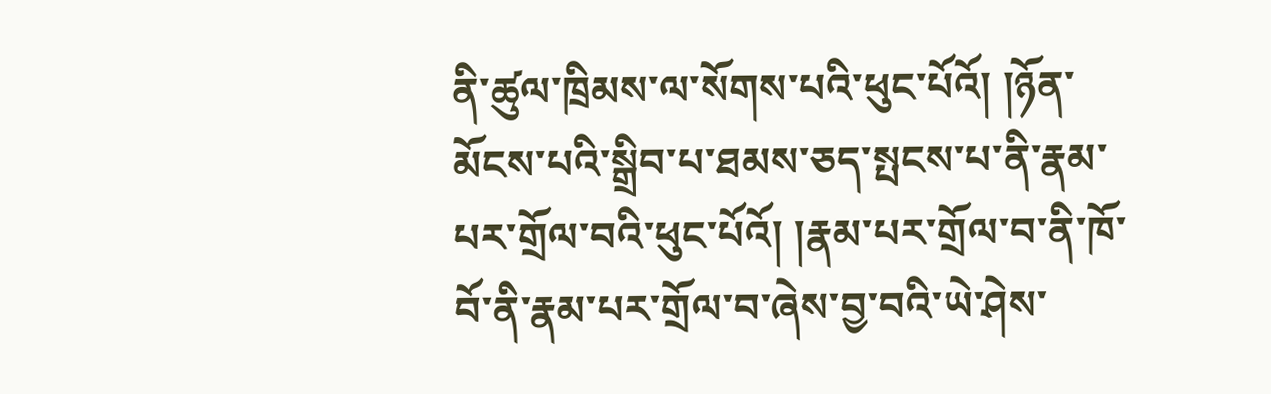ནི་ཚུལ་ཁྲིམས་ལ་སོགས་པའི་ཕུང་པོའོ། །ཉོན་མོངས་པའི་སྒྲིབ་པ་ཐམས་ཅད་སྤངས་པ་ནི་རྣམ་པར་གྲོལ་བའི་ཕུང་པོའོ། །རྣམ་པར་གྲོལ་བ་ནི་ཁོ་བོ་ནི་རྣམ་པར་གྲོལ་བ་ཞེས་བྱ་བའི་ཡེ་ཤེས་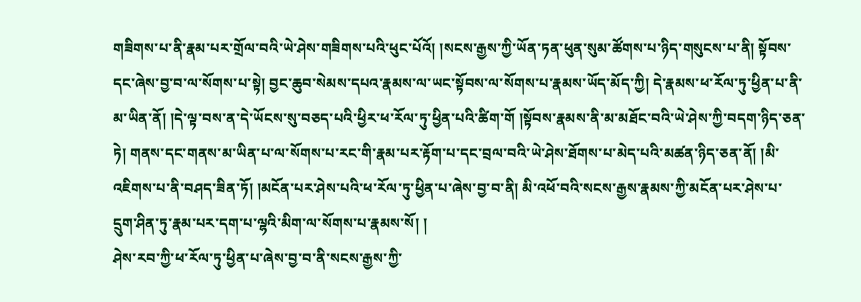གཟིགས་པ་ནི་རྣམ་པར་གྲོལ་བའི་ཡེ་ཤེས་གཟིགས་པའི་ཕུང་པོའོ། །སངས་རྒྱས་ཀྱི་ཡོན་ཏན་ཕུན་སུམ་ཚོགས་པ་ཉིད་གསུངས་པ་ནི། སྟོབས་དང་ཞེས་བྱ་བ་ལ་སོགས་པ་སྟེ། བྱང་ཆུབ་སེམས་དཔའ་རྣམས་ལ་ཡང་སྟོབས་ལ་སོགས་པ་རྣམས་ཡོད་མོད་ཀྱི། དེ་རྣམས་ཕ་རོལ་ཏུ་ཕྱིན་པ་ནི་མ་ཡིན་ནོ། །དེ་ལྟ་བས་ན་དེ་ཡོངས་སུ་བཅད་པའི་ཕྱིར་ཕ་རོལ་ཏུ་ཕྱིན་པའི་ཚིག་གོ །སྟོབས་རྣམས་ནི་མ་མཐོང་བའི་ཡེ་ཤེས་ཀྱི་བདག་ཉིད་ཅན་ཏེ། གནས་དང་གནས་མ་ཡིན་པ་ལ་སོགས་པ་རང་གི་རྣམ་པར་རྟོག་པ་དང་བྲལ་བའི་ཡེ་ཤེས་ཐོགས་པ་མེད་པའི་མཚན་ཉིད་ཅན་ནོ། །མི་འཇིགས་པ་ནི་བཤད་ཟིན་ཏོ། །མངོན་པར་ཤེས་པའི་ཕ་རོལ་ཏུ་ཕྱིན་པ་ཞེས་བྱ་བ་ནི། མི་འཕོ་བའི་སངས་རྒྱས་རྣམས་ཀྱི་མངོན་པར་ཤེས་པ་དྲུག་ཤིན་ཏུ་རྣམ་པར་དག་པ་ལྷའི་མིག་ལ་སོགས་པ་རྣམས་སོ། །
ཤེས་རབ་ཀྱི་ཕ་རོལ་ཏུ་ཕྱིན་པ་ཞེས་བྱ་བ་ནི་སངས་རྒྱས་ཀྱི་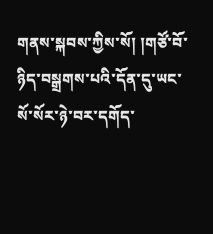གནས་སྐབས་ཀྱིས་སོ། །གཙོ་བོ་ཉིད་བསྒྲགས་པའི་དོན་དུ་ཡང་སོ་སོར་ཉེ་བར་དགོད་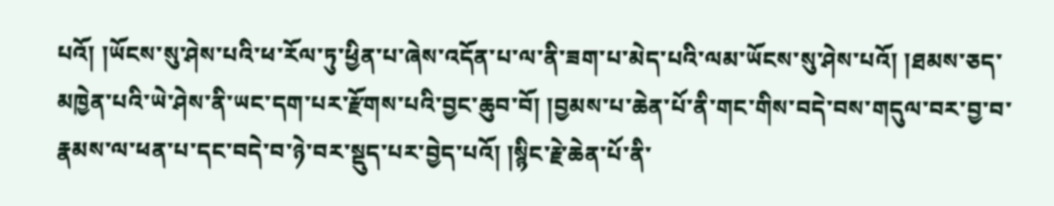པའོ། །ཡོངས་སུ་ཤེས་པའི་ཕ་རོལ་ཏུ་ཕྱིན་པ་ཞེས་འདོན་པ་ལ་ནི་ཟག་པ་མེད་པའི་ལམ་ཡོངས་སུ་ཤེས་པའོ། །ཐམས་ཅད་མཁྱེན་པའི་ཡེ་ཤེས་ནི་ཡང་དག་པར་རྫོགས་པའི་བྱང་ཆུབ་བོ། །བྱམས་པ་ཆེན་པོ་ནི་གང་གིས་བདེ་བས་གདུལ་བར་བྱ་བ་རྣམས་ལ་ཕན་པ་དང་བདེ་བ་ཉེ་བར་སྡུད་པར་བྱེད་པའོ། །སྙིང་རྗེ་ཆེན་པོ་ནི་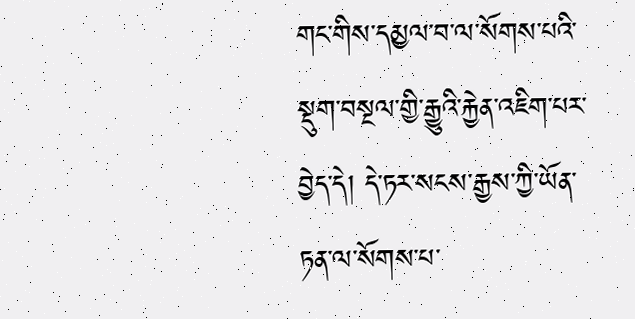གང་གིས་དམྱལ་བ་ལ་སོགས་པའི་སྡུག་བསྔལ་གྱི་རྒྱུའི་རྐྱེན་འཇིག་པར་བྱེད་དེ། དེ་ཏར་སངས་རྒྱས་ཀྱི་ཡོན་ཏན་ལ་སོགས་པ་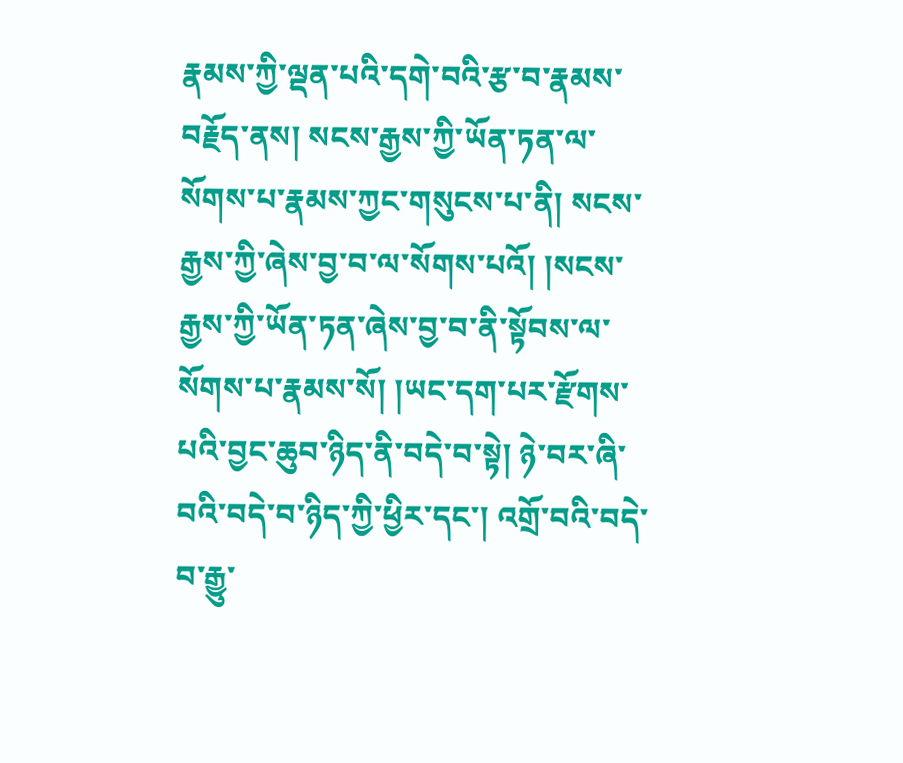རྣམས་ཀྱི་ལྡན་པའི་དགེ་བའི་རྩ་བ་རྣམས་བརྗོད་ནས། སངས་རྒྱས་ཀྱི་ཡོན་ཏན་ལ་སོགས་པ་རྣམས་ཀྱང་གསུངས་པ་ནི། སངས་རྒྱས་ཀྱི་ཞེས་བྱ་བ་ལ་སོགས་པའོ། །སངས་རྒྱས་ཀྱི་ཡོན་ཏན་ཞེས་བྱ་བ་ནི་སྟོབས་ལ་སོགས་པ་རྣམས་སོ། །ཡང་དག་པར་རྫོགས་པའི་བྱང་ཆུབ་ཉིད་ནི་བདེ་བ་སྟེ། ཉེ་བར་ཞི་བའི་བདེ་བ་ཉིད་ཀྱི་ཕྱིར་དང་། འགྲོ་བའི་བདེ་བ་རྒྱུ་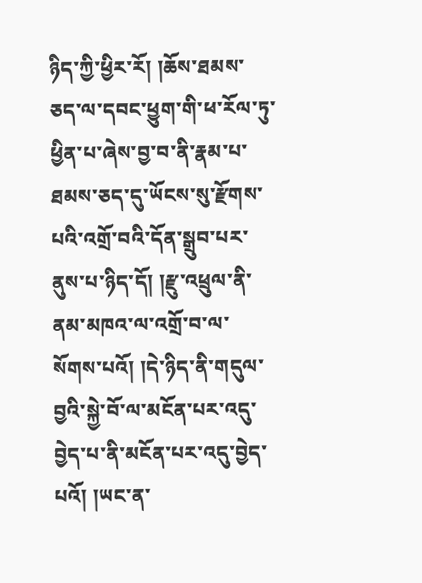ཉིད་ཀྱི་ཕྱིར་རོ། །ཆོས་ཐམས་ཅད་ལ་དབང་ཕྱུག་གི་ཕ་རོལ་ཏུ་ཕྱིན་པ་ཞེས་བྱ་བ་ནི་རྣམ་པ་ཐམས་ཅད་དུ་ཡོངས་སུ་རྫོགས་པའི་འགྲོ་བའི་དོན་སྒྲུབ་པར་ནུས་པ་ཉིད་དོ། །རྫུ་འཕྲུལ་ནི་ནམ་མཁའ་ལ་འགྲོ་བ་ལ་སོགས་པའོ། །དེ་ཉིད་ནི་གདུལ་བྱའི་སྐྱེ་བོ་ལ་མངོན་པར་འདུ་བྱེད་པ་ནི་མངོན་པར་འདུ་བྱེད་པའོ། །ཡང་ན་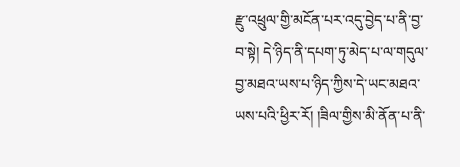རྫུ་འཕྲུལ་གྱི་མངོན་པར་འདུ་བྱེད་པ་ནི་བྱ་བ་སྟེ། དེ་ཉིད་ནི་དཔག་ཏུ་མེད་པ་ལ་གདུལ་བྱ་མཐའ་ཡས་པ་ཉིད་ཀྱིས་དེ་ཡང་མཐའ་ཡས་པའི་ཕྱིར་རོ། །ཟིལ་གྱིས་མི་ནོན་པ་ནི་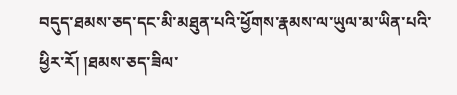བདུད་ཐམས་ཅད་དང་མི་མཐུན་པའི་ཕྱོགས་རྣམས་ལ་ཡུལ་མ་ཡིན་པའི་ཕྱིར་རོ། །ཐམས་ཅད་ཟིལ་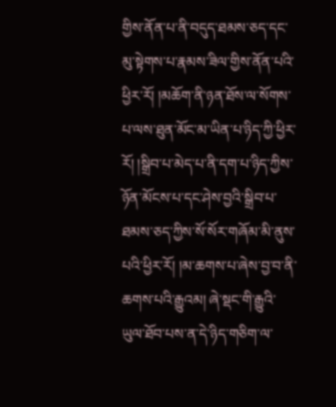གྱིས་ནོན་པ་ནི་བདུད་ཐམས་ཅད་དང་མུ་སྟེགས་པ་རྣམས་ཟིལ་གྱིས་ནོན་པའི་ཕྱིར་རོ། །མཆོག་ནི་ཉན་ཐོས་ལ་སོགས་པ་ལས་ཐུན་མོང་མ་ཡིན་པ་ཉིད་ཀྱི་ཕྱིར་རོ། །སྒྲིབ་པ་མེད་པ་ནི་དག་པ་ཉིད་ཀྱིས་ཉོན་མོངས་པ་དང་ཤེས་བྱའི་སྒྲིབ་པ་ཐམས་ཅད་ཀྱིས་སོ་སོར་གཞོམ་མི་ནུས་པའི་ཕྱིར་རོ། །མ་ཆགས་པ་ཞེས་བྱ་བ་ནི་ཆགས་པའི་རྒྱུའམ། ཞེ་སྡང་གི་རྒྱུའི་ཡུལ་ཐོབ་པས་ན་དེ་ཉིད་གཅིག་ལ་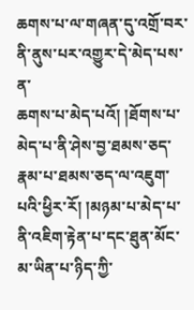ཆགས་པ་ལ་གཞན་དུ་འགྲོ་བར་ནི་ནུས་པར་འགྱུར་དེ་མེད་པས་ན་
ཆགས་པ་མེད་པའོ། །ཐོགས་པ་མེད་པ་ནི་ཤེས་བྱ་ཐམས་ཅད་རྣམ་པ་ཐམས་ཅད་ལ་འཇུག་པའི་ཕྱིར་རོ། །མཉམ་པ་མེད་པ་ནི་འཇིག་རྟེན་པ་དང་ཐུན་མོང་མ་ཡིན་པ་ཉིད་ཀྱི་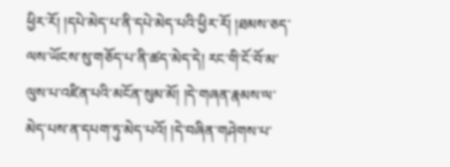ཕྱིར་རོ། །དཔེ་མེད་པ་ནི་དཔེ་མེད་པའི་ཕྱིར་རོ། །ཐམས་ཅད་ལས་ཡོངས་སུ་གཅོད་པ་ནི་ཚད་མེད་དེ། རང་གི་ངོ་བོ་མ་ལུས་པ་འཛིན་པའི་མངོན་སུམ་མོ། །དེ་གཞན་རྣམས་ལ་མེད་པས་ན་དཔག་ཏུ་མེད་པའོ། །དེ་བཞིན་གཤེགས་པ་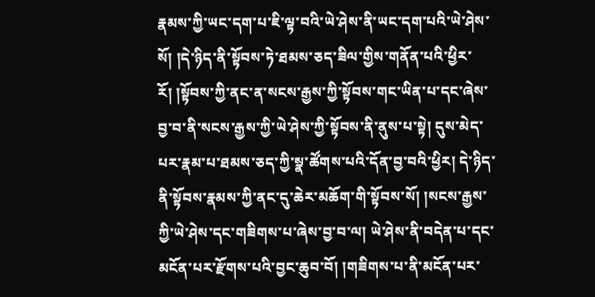རྣམས་ཀྱི་ཡང་དག་པ་ཇི་ལྟ་བའི་ཡེ་ཤེས་ནི་ཡང་དག་པའི་ཡེ་ཤེས་སོ། །དེ་ཉིད་ནི་སྟོབས་ཏེ་ཐམས་ཅད་ཟིལ་གྱིས་གནོན་པའི་ཕྱིར་རོ། །སྟོབས་ཀྱི་ནང་ན་སངས་རྒྱས་ཀྱི་སྟོབས་གང་ཡིན་པ་དང་ཞེས་བྱ་བ་ནི་སངས་རྒྱས་ཀྱི་ཡེ་ཤེས་ཀྱི་སྟོབས་ནི་ནུས་པ་སྟེ། དུས་མེད་པར་རྣམ་པ་ཐམས་ཅད་ཀྱི་སྣ་ཚོགས་པའི་དོན་བྱ་བའི་ཕྱིར། དེ་ཉིད་ནི་སྟོབས་རྣམས་ཀྱི་ནང་དུ་ཆེར་མཆོག་གི་སྟོབས་སོ། །སངས་རྒྱས་ཀྱི་ཡེ་ཤེས་དང་གཟིགས་པ་ཞེས་བྱ་བ་ལ། ཡེ་ཤེས་ནི་བདེན་པ་དང་མངོན་པར་རྫོགས་པའི་བྱང་ཆུབ་བོ། །གཟིགས་པ་ནི་མངོན་པར་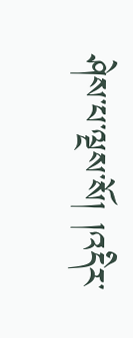ཤེས་པ་ལྔས་སོ། །འདིར་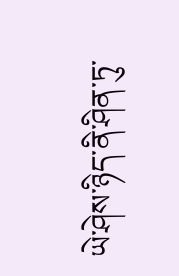ཡེ་ཤེས་ཉིད་ནི་ཤིན་ཏུ་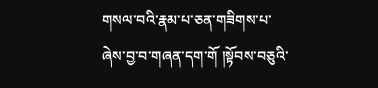གསལ་བའི་རྣམ་པ་ཅན་གཟིགས་པ་ཞེས་བྱ་བ་གཞན་དག་གོ །སྟོབས་བཅུའི་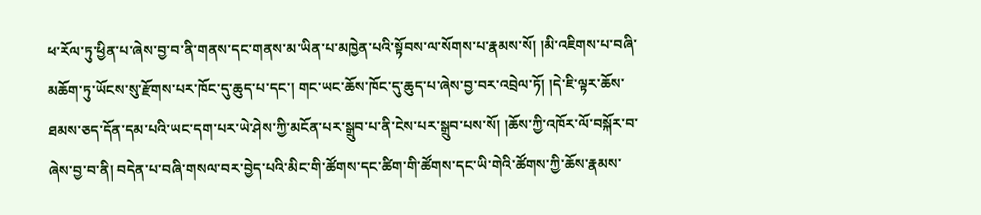ཕ་རོལ་ཏུ་ཕྱིན་པ་ཞེས་བྱ་བ་ནི་གནས་དང་གནས་མ་ཡིན་པ་མཁྱེན་པའི་སྟོབས་ལ་སོགས་པ་རྣམས་སོ། །མི་འཇིགས་པ་བཞི་མཆོག་ཏུ་ཡོངས་སུ་རྫོགས་པར་ཁོང་དུ་ཆུད་པ་དང་། གང་ཡང་ཆོས་ཁོང་དུ་ཆུད་པ་ཞེས་བྱ་བར་འབྲེལ་ཏོ། །དེ་ཇི་ལྟར་ཆོས་ཐམས་ཅད་དོན་དམ་པའི་ཡང་དག་པར་ཡེ་ཤེས་ཀྱི་མངོན་པར་སྒྲུབ་པ་ནི་ངེས་པར་སྒྲུབ་པས་སོ། །ཆོས་ཀྱི་འཁོར་ལོ་བསྐོར་བ་ཞེས་བྱ་བ་ནི། བདེན་པ་བཞི་གསལ་བར་བྱེད་པའི་མིང་གི་ཚོགས་དང་ཚིག་གི་ཚོགས་དང་ཡི་གེའི་ཚོགས་ཀྱི་ཆོས་རྣམས་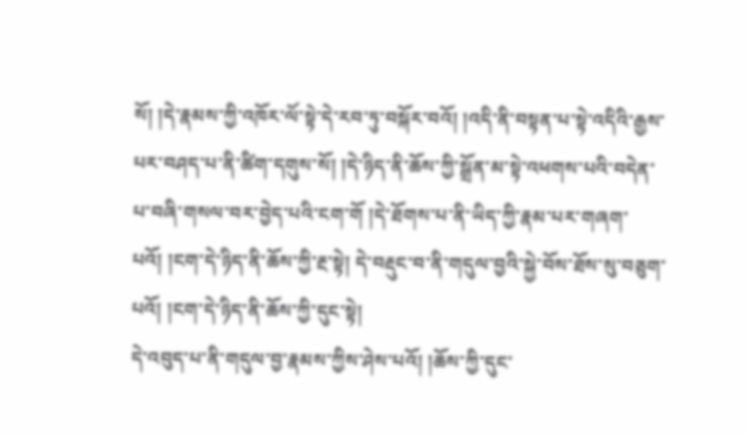སོ། །དེ་རྣམས་ཀྱི་འཁོར་ལོ་སྟེ་དེ་རབ་ཏུ་བསྐོར་བའོ། །འདི་ནི་བསྟན་པ་སྟེ་འདིའི་རྒྱས་པར་བཤད་པ་ནི་ཚིག་དགུས་སོ། །དེ་ཉིད་ནི་ཆོས་ཀྱི་སྒྲོན་མ་སྟེ་འཕགས་པའི་བདེན་པ་བཞི་གསལ་བར་བྱེད་པའི་ངག་གོ །དེ་ཐོགས་པ་ནི་ཡིད་ཀྱི་རྣམ་པར་གཞག་པའོ། །ངག་དེ་ཉིད་ནི་ཆོས་ཀྱི་རྔ་སྟེ། དེ་བརྡུང་བ་ནི་གདུལ་བྱའི་སྐྱེ་བོས་ཐོས་སུ་བཅུག་པའོ། །ངག་དེ་ཉིད་ནི་ཆོས་ཀྱི་དུང་སྟེ།
དེ་འབུད་པ་ནི་གདུལ་བྱ་རྣམས་ཀྱིས་ཤེས་པའོ། །ཆོས་ཀྱི་དུང་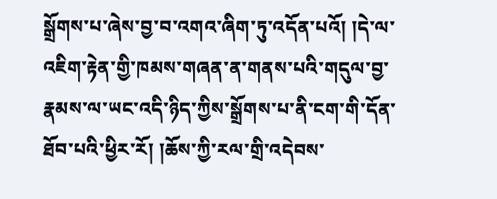སྒྲོགས་པ་ཞེས་བྱ་བ་འགའ་ཞིག་ཏུ་འདོན་པའོ། །དེ་ལ་འཇིག་རྟེན་གྱི་ཁམས་གཞན་ན་གནས་པའི་གདུལ་བྱ་རྣམས་ལ་ཡང་འདི་ཉིད་ཀྱིས་སྒྲོགས་པ་ནི་ངག་གི་དོན་ཐོབ་པའི་ཕྱིར་རོ། །ཆོས་ཀྱི་རལ་གྲི་འདེབས་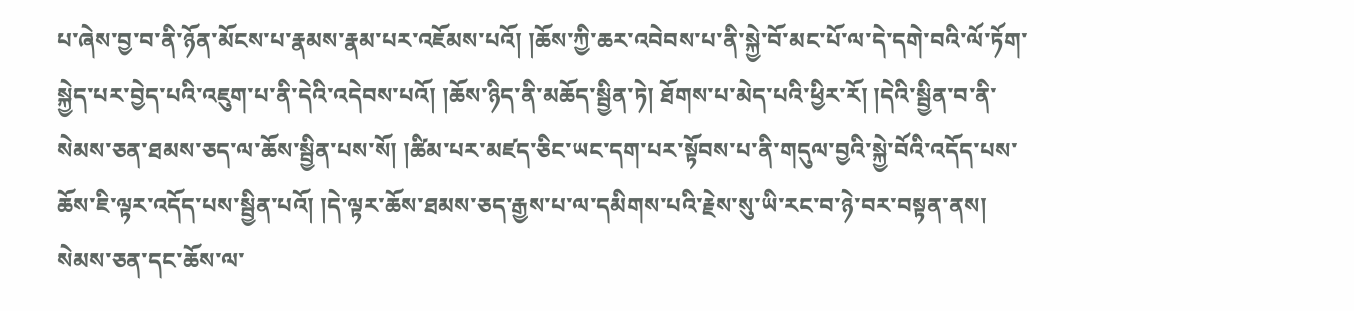པ་ཞེས་བྱ་བ་ནི་ཉོན་མོངས་པ་རྣམས་རྣམ་པར་འཇོམས་པའོ། །ཆོས་ཀྱི་ཆར་འབེབས་པ་ནི་སྐྱེ་བོ་མང་པོ་ལ་དེ་དགེ་བའི་ལོ་ཏོག་སྐྱེད་པར་བྱེད་པའི་འཇུག་པ་ནི་དེའི་འདེབས་པའོ། །ཆོས་ཉིད་ནི་མཆོད་སྦྱིན་ཏེ། ཐོགས་པ་མེད་པའི་ཕྱིར་རོ། །དེའི་སྦྱིན་བ་ནི་སེམས་ཅན་ཐམས་ཅད་ལ་ཆོས་སྦྱིན་པས་སོ། །ཚིམ་པར་མཛད་ཅིང་ཡང་དག་པར་སྟོབས་པ་ནི་གདུལ་བྱའི་སྐྱེ་བོའི་འདོད་པས་ཆོས་ཇི་ལྟར་འདོད་པས་སྦྱིན་པའོ། །དེ་ལྟར་ཆོས་ཐམས་ཅད་རྒྱས་པ་ལ་དམིགས་པའི་རྗེས་སུ་ཡི་རང་བ་ཉེ་བར་བསྟན་ནས། སེམས་ཅན་དང་ཆོས་ལ་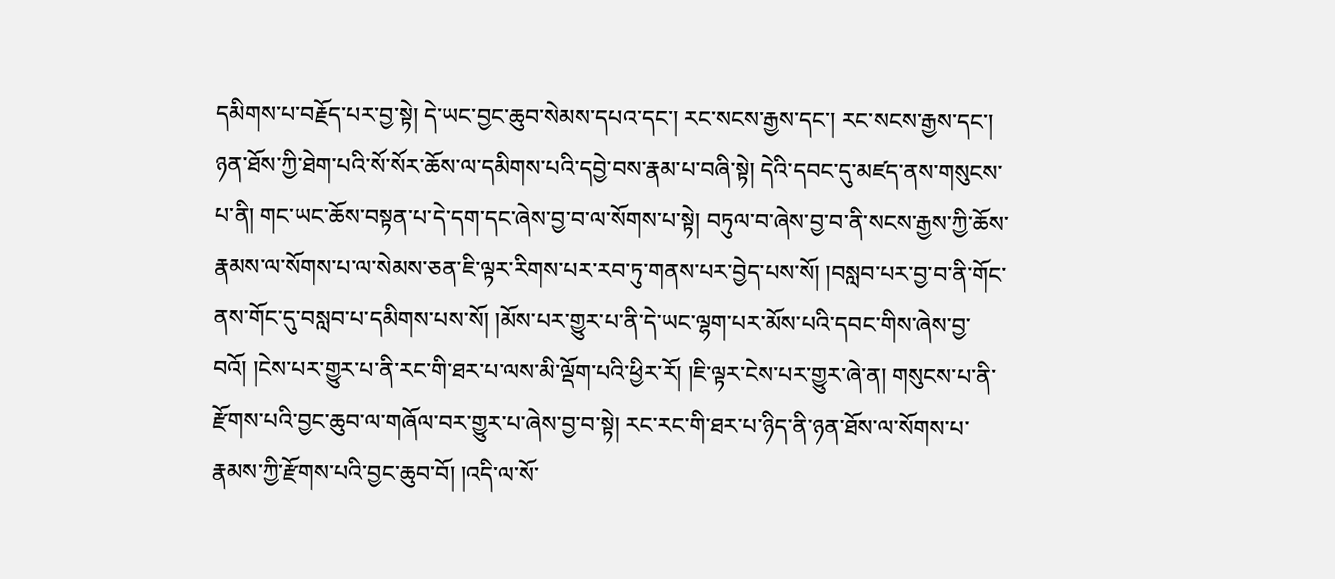དམིགས་པ་བརྗོད་པར་བྱ་སྟེ། དེ་ཡང་བྱང་ཆུབ་སེམས་དཔའ་དང་། རང་སངས་རྒྱས་དང་། རང་སངས་རྒྱས་དང་། ཉན་ཐོས་ཀྱི་ཐེག་པའི་སོ་སོར་ཆོས་ལ་དམིགས་པའི་དབྱེ་བས་རྣམ་པ་བཞི་སྟེ། དེའི་དབང་དུ་མཛད་ནས་གསུངས་པ་ནི། གང་ཡང་ཆོས་བསྟན་པ་དེ་དག་དང་ཞེས་བྱ་བ་ལ་སོགས་པ་སྟེ། བཏུལ་བ་ཞེས་བྱ་བ་ནི་སངས་རྒྱས་ཀྱི་ཆོས་རྣམས་ལ་སོགས་པ་ལ་སེམས་ཅན་ཇི་ལྟར་རིགས་པར་རབ་ཏུ་གནས་པར་བྱེད་པས་སོ། །བསླབ་པར་བྱ་བ་ནི་གོང་ནས་གོང་དུ་བསླབ་པ་དམིགས་པས་སོ། །མོས་པར་གྱུར་པ་ནི་དེ་ཡང་ལྷག་པར་མོས་པའི་དབང་གིས་ཞེས་བྱ་བའོ། །ངེས་པར་གྱུར་པ་ནི་རང་གི་ཐར་པ་ལས་མི་ལྡོག་པའི་ཕྱིར་རོ། །ཇི་ལྟར་ངེས་པར་གྱུར་ཞེ་ན། གསུངས་པ་ནི་རྫོགས་པའི་བྱང་ཆུབ་ལ་གཞོལ་བར་གྱུར་པ་ཞེས་བྱ་བ་སྟེ། རང་རང་གི་ཐར་པ་ཉིད་ནི་ཉན་ཐོས་ལ་སོགས་པ་རྣམས་ཀྱི་རྫོགས་པའི་བྱང་ཆུབ་བོ། །འདི་ལ་སོ་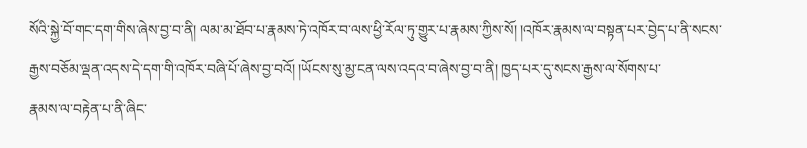སོའི་སྐྱེ་བོ་གང་དག་གིས་ཞེས་བྱ་བ་ནི། ལམ་མ་ཐོབ་པ་རྣམས་ཏེ་འཁོར་བ་ལས་ཕྱི་རོལ་ཏུ་གྱུར་པ་རྣམས་ཀྱིས་སོ། །འཁོར་རྣམས་ལ་བསྟན་པར་བྱེད་པ་ནི་སངས་རྒྱས་བཅོམ་ལྡན་འདས་དེ་དག་གི་འཁོར་བཞི་པོ་ཞེས་བྱ་བའོ། །ཡོངས་སུ་མྱ་ངན་ལས་འདའ་བ་ཞེས་བྱ་བ་ནི། ཁྱད་པར་དུ་སངས་རྒྱས་ལ་སོགས་པ་
རྣམས་ལ་བརྟེན་པ་ནི་ཞིང་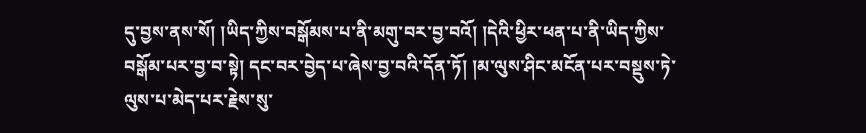དུ་བྱས་ནས་སོ། །ཡིད་ཀྱིས་བསྒོམས་པ་ནི་མགུ་བར་བྱ་བའོ། །དེའི་ཕྱིར་ཕན་པ་ནི་ཡིད་ཀྱིས་བསྒོམ་པར་བྱ་བ་སྟེ། དང་བར་བྱེད་པ་ཞེས་བྱ་བའི་དོན་ཏོ། །མ་ལུས་ཤིང་མངོན་པར་བསྡུས་ཏེ་ལུས་པ་མེད་པར་རྗེས་སུ་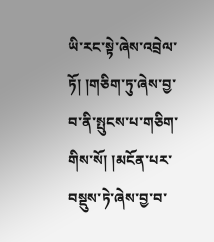ཡི་རང་སྟེ་ཞེས་འབྲེལ་ཏོ། །གཅིག་ཏུ་ཞེས་བྱ་བ་ནི་སྤུངས་པ་གཅིག་གིས་སོ། །མངོན་པར་བསྡུས་ཏེ་ཞེས་བྱ་བ་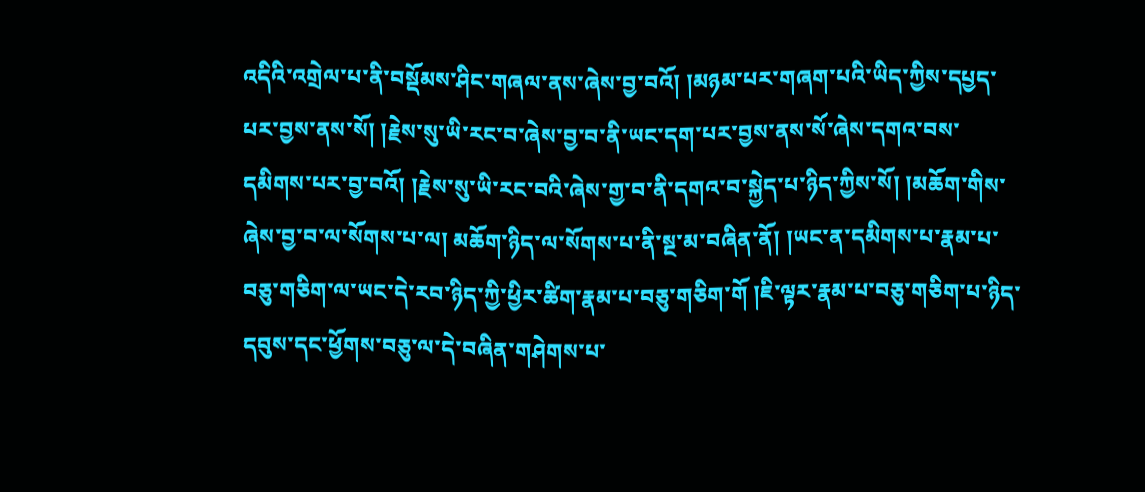འདིའི་འགྲེལ་པ་ནི་བསྡོམས་ཤིང་གཞལ་ནས་ཞེས་བྱ་བའོ། །མཉམ་པར་གཞག་པའི་ཡིད་ཀྱིས་དཔྱད་པར་བྱས་ནས་སོ། །རྗེས་སུ་ཡི་རང་བ་ཞེས་བྱ་བ་ནི་ཡང་དག་པར་བྱས་ནས་སོ་ཞེས་དགའ་བས་དམིགས་པར་བྱ་བའོ། །རྗེས་སུ་ཡི་རང་བའི་ཞེས་གྱ་བ་ནི་དགའ་བ་སྐྱེད་པ་ཉིད་ཀྱིས་སོ། །མཆོག་གིས་ཞེས་བྱ་བ་ལ་སོགས་པ་ལ། མཆོག་ཉིད་ལ་སོགས་པ་ནི་སྔ་མ་བཞིན་ནོ། །ཡང་ན་དམིགས་པ་རྣམ་པ་བཅུ་གཅིག་ལ་ཡང་དེ་རབ་ཉིད་ཀྱི་ཕྱིར་ཚིག་རྣམ་པ་བཅུ་གཅིག་གོ །ཇི་ལྟར་རྣམ་པ་བཅུ་གཅིག་པ་ཉིད་དབུས་དང་ཕྱོགས་བཅུ་ལ་དེ་བཞིན་གཤེགས་པ་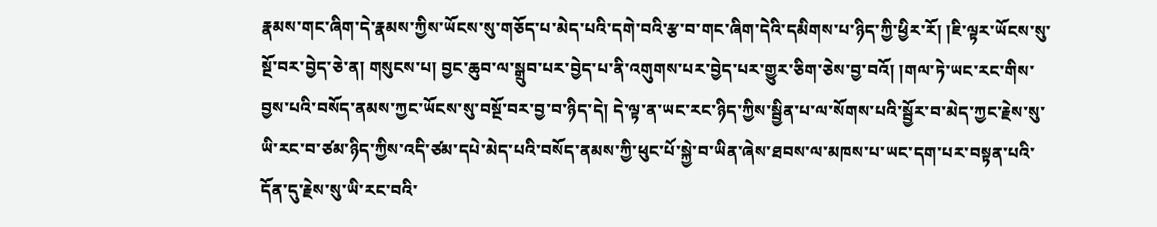རྣམས་གང་ཞིག་དེ་རྣམས་ཀྱིས་ཡོངས་སུ་གཅོད་པ་མེད་པའི་དགེ་བའི་རྩ་བ་གང་ཞིག་དེའི་དམིགས་པ་ཉིད་ཀྱི་ཕྱིར་རོ། །ཇི་ལྟར་ཡོངས་སུ་སྔོ་བར་བྱེད་ཅེ་ན། གསུངས་པ། བྱང་ཆུབ་ལ་སྒྲུབ་པར་བྱེད་པ་ནི་འགུགས་པར་བྱེད་པར་གྱུར་ཅིག་ཅེས་བྱ་བའོ། །གལ་ཏེ་ཡང་རང་གིས་བྱས་པའི་བསོད་ནམས་ཀྱང་ཡོངས་སུ་བསྔོ་བར་བྱ་བ་ཉིད་དེ། དེ་ལྟ་ན་ཡང་རང་ཉིད་ཀྱིས་སྦྱིན་པ་ལ་སོགས་པའི་སྦྱོར་བ་མེད་ཀྱང་རྗེས་སུ་ཡི་རང་བ་ཙམ་ཉིད་ཀྱིས་འདི་ཙམ་དཔེ་མེད་པའི་བསོད་ནམས་ཀྱི་ཕུང་པོ་སྐྱེ་བ་ཡིན་ཞེས་ཐབས་ལ་མཁས་པ་ཡང་དག་པར་བསྟན་པའི་དོན་དུ་རྗེས་སུ་ཡི་རང་བའི་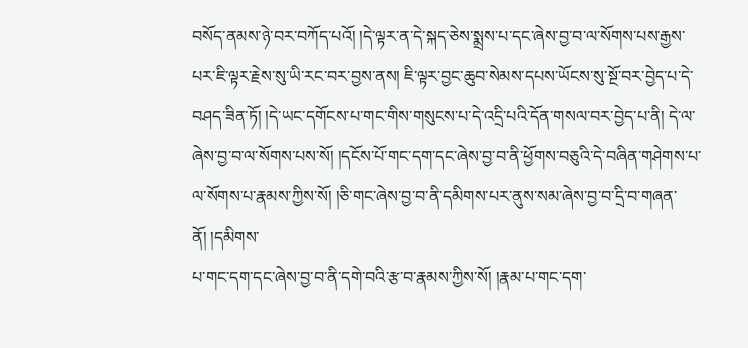བསོད་ནམས་ཉེ་བར་བཀོད་པའོ། །དེ་ལྟར་ན་དེ་སྐད་ཅེས་སྨྲས་པ་དང་ཞེས་བྱ་བ་ལ་སོགས་པས་རྒྱས་པར་ཇི་ལྟར་རྗེས་སུ་ཡི་རང་བར་བྱས་ནས། ཇི་ལྟར་བྱང་ཆུབ་སེམས་དཔས་ཡོངས་སུ་སྔོ་བར་བྱེད་པ་དེ་བཤད་ཟིན་ཏོ། །དེ་ཡང་དགོངས་པ་གང་གིས་གསུངས་པ་དེ་འདྲི་པའི་དོན་གསལ་བར་བྱེད་པ་ནི། དེ་ལ་ཞེས་བྱ་བ་ལ་སོགས་པས་སོ། །དངོས་པོ་གང་དག་དང་ཞེས་བྱ་བ་ནི་ཕྱོགས་བཅུའི་དེ་བཞིན་གཤེགས་པ་ལ་སོགས་པ་རྣམས་ཀྱིས་སོ། །ཅི་གང་ཞེས་བྱ་བ་ནི་དམིགས་པར་ནུས་སམ་ཞེས་བྱ་བ་དྲི་བ་གཞན་ནོ། །དམིགས་
པ་གང་དག་དང་ཞེས་བྱ་བ་ནི་དགེ་བའི་རྩ་བ་རྣམས་ཀྱིས་སོ། །རྣམ་པ་གང་དག་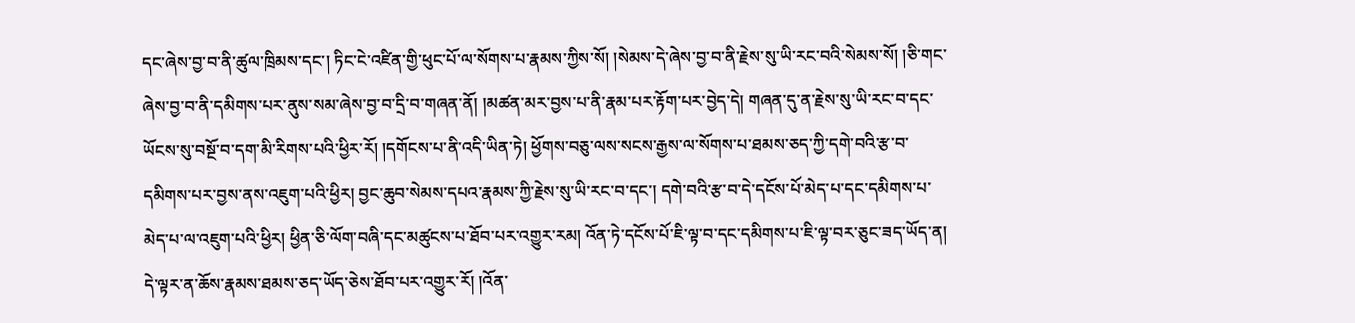དང་ཞེས་བྱ་བ་ནི་ཚུལ་ཁྲིམས་དང་། ཏིང་ངེ་འཛིན་གྱི་ཕུང་པོ་ལ་སོགས་པ་རྣམས་ཀྱིས་སོ། །སེམས་དེ་ཞེས་བྱ་བ་ནི་རྗེས་སུ་ཡི་རང་བའི་སེམས་སོ། །ཅི་གང་ཞེས་བྱ་བ་ནི་དམིགས་པར་ནུས་སམ་ཞེས་བྱ་བ་དྲི་བ་གཞན་ནོ། །མཚན་མར་བྱས་པ་ནི་རྣམ་པར་རྟོག་པར་བྱེད་དེ། གཞན་དུ་ན་རྗེས་སུ་ཡི་རང་བ་དང་ཡོངས་སུ་བསྔོ་བ་དག་མི་རིགས་པའི་ཕྱིར་རོ། །དགོངས་པ་ནི་འདི་ཡིན་ཏེ། ཕྱོགས་བཅུ་ལས་སངས་རྒྱས་ལ་སོགས་པ་ཐམས་ཅད་ཀྱི་དགེ་བའི་རྩ་བ་དམིགས་པར་བྱས་ནས་འཇུག་པའི་ཕྱིར། བྱང་ཆུབ་སེམས་དཔའ་རྣམས་ཀྱི་རྗེས་སུ་ཡི་རང་བ་དང་། དགེ་བའི་རྩ་བ་དེ་དངོས་པོ་མེད་པ་དང་དམིགས་པ་མེད་པ་ལ་འཇུག་པའི་ཕྱིར། ཕྱིན་ཅི་ལོག་བཞི་དང་མཚུངས་པ་ཐོབ་པར་འགྱུར་རམ། འོན་ཏེ་དངོས་པོ་ཇི་ལྟ་བ་དང་དམིགས་པ་ཇི་ལྟ་བར་ཅུང་ཟད་ཡོད་ན། དེ་ལྟར་ན་ཆོས་རྣམས་ཐམས་ཅད་ཡོད་ཅེས་ཐོབ་པར་འགྱུར་རོ། །འོན་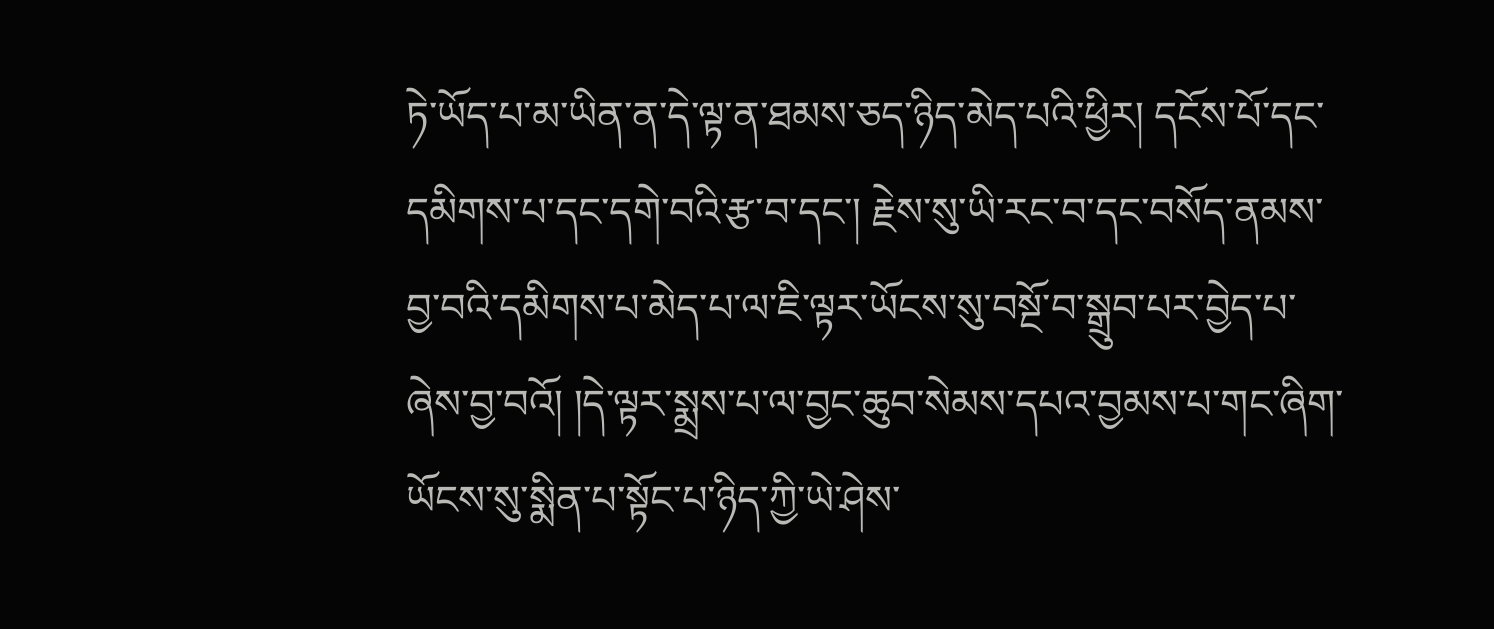ཏེ་ཡོད་པ་མ་ཡིན་ན་དེ་ལྟ་ན་ཐམས་ཅད་ཉིད་མེད་པའི་ཕྱིར། དངོས་པོ་དང་དམིགས་པ་དང་དགེ་བའི་རྩ་བ་དང་། རྗེས་སུ་ཡི་རང་བ་དང་བསོད་ནམས་བྱ་བའི་དམིགས་པ་མེད་པ་ལ་ཇི་ལྟར་ཡོངས་སུ་བསྔོ་བ་སྒྲུབ་པར་བྱེད་པ་ཞེས་བྱ་བའོ། །དེ་ལྟར་སྨྲས་པ་ལ་བྱང་ཆུབ་སེམས་དཔའ་བྱམས་པ་གང་ཞིག་ཡོངས་སུ་སྨིན་པ་སྟོང་པ་ཉིད་ཀྱི་ཡེ་ཤེས་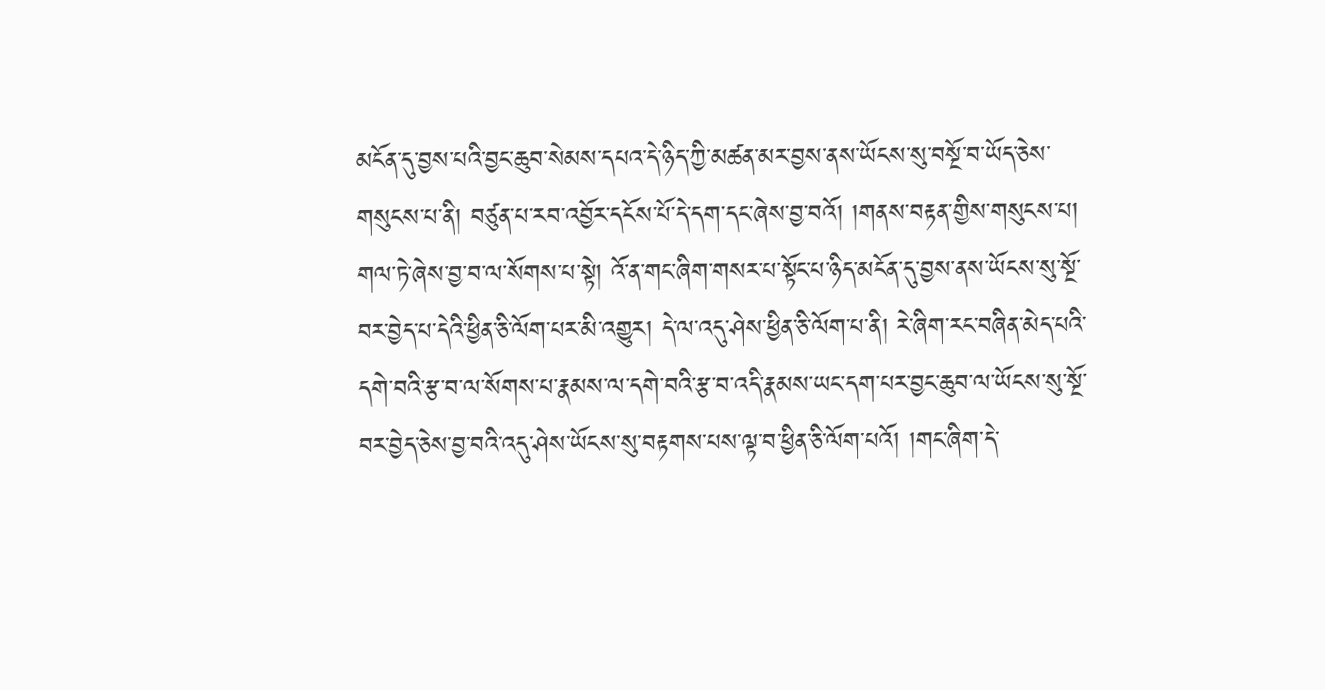མངོན་དུ་བྱས་པའི་བྱང་ཆུབ་སེམས་དཔའ་དེ་ཉིད་ཀྱི་མཚན་མར་བྱས་ནས་ཡོངས་སུ་བསྔོ་བ་ཡོད་ཅེས་གསུངས་པ་ནི། བཙུན་པ་རབ་འབྱོར་དངོས་པོ་དེ་དག་དང་ཞེས་བྱ་བའོ། །གནས་བརྟན་གྱིས་གསུངས་པ། གལ་ཏེ་ཞེས་བྱ་བ་ལ་སོགས་པ་སྟེ། འོ་ན་གང་ཞིག་གསར་པ་སྟོང་པ་ཉིད་མངོན་དུ་བྱས་ནས་ཡོངས་སུ་སྔོ་བར་བྱེད་པ་དེའི་ཕྱིན་ཅི་ལོག་པར་མི་འགྱུར། དེ་ལ་འདུ་ཤེས་ཕྱིན་ཅི་ལོག་པ་ནི། རེ་ཞིག་རང་བཞིན་མེད་པའི་དགེ་བའི་རྩ་བ་ལ་སོགས་པ་རྣམས་ལ་དགེ་བའི་རྩ་བ་འདི་རྣམས་ཡང་དག་པར་བྱང་ཆུབ་ལ་ཡོངས་སུ་སྔོ་བར་བྱེད་ཅེས་བྱ་བའི་འདུ་ཤེས་ཡོངས་སུ་བརྟགས་པས་ལྟ་བ་ཕྱིན་ཅི་ལོག་པའོ། །གང་ཞིག་དེ་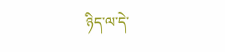ཉིད་ལ་དེ་